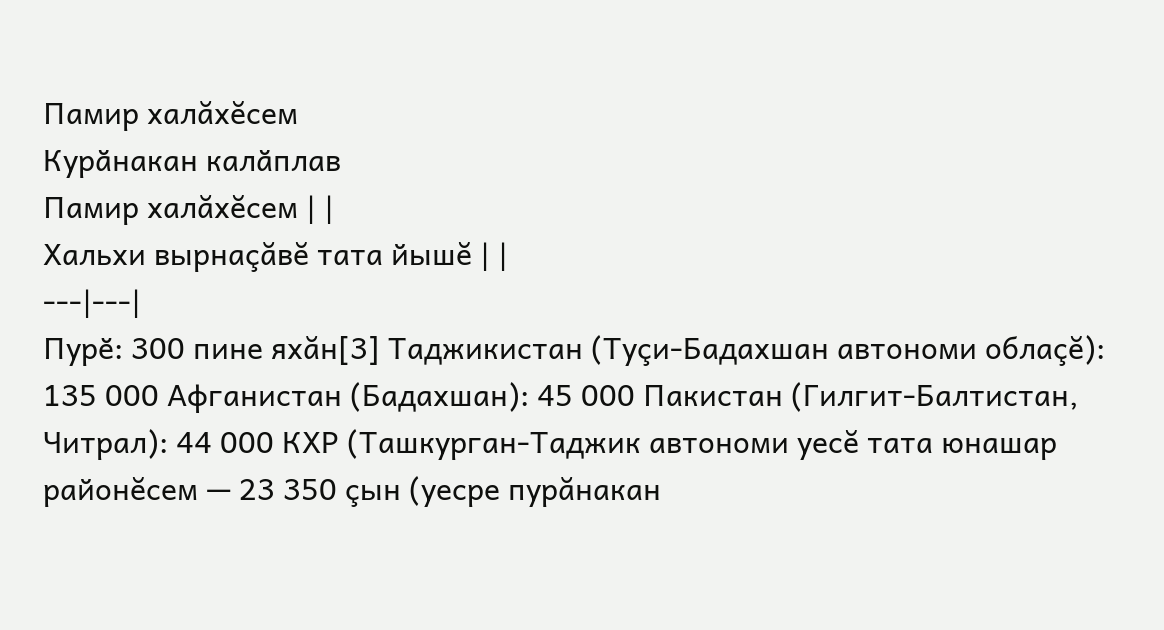Памир халăхĕсем
Курӑнакан калӑплав
Памир халăхĕсем | |
Хальхи вырнаçăвĕ тата йышĕ | |
---|---|
Пурӗ: 300 пине яхăн[3] Таджикистан (Туçи-Бадахшан автономи облаçĕ): 135 000 Афганистан (Бадахшан): 45 000 Пакистан (Гилгит-Балтистан, Читрал): 44 000 КХР (Ташкурган-Таджик автономи уесĕ тата юнашар районĕсем — 23 350 çын (уесре пурăнакан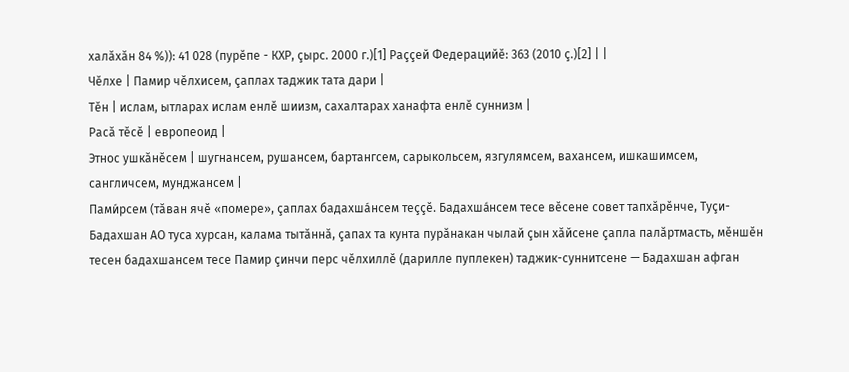халăхăн 84 %)): 41 028 (пурĕпе - КХР, çырс. 2000 г.)[1] Раççей Федерацийĕ: 363 (2010 ç.)[2] | |
Чĕлхе | Памир чĕлхисем, çаплах таджик тата дари |
Тĕн | ислам, ытларах ислам енлĕ шиизм, сахалтарах ханафта енлĕ суннизм |
Расă тĕсĕ | европеоид |
Этнос ушкăнĕсем | шугнансем, рушансем, бартангсем, сарыкольсем, язгулямсем, вахансем, ишкашимсем, сангличсем, мунджансем |
Пами́рсем (тăван ячĕ «помере», çаплах бадахша́нсем теççĕ. Бадахша́нсем тесе вĕсене совет тапхăрĕнче, Туçи-Бадахшан АО туса хурсан, калама тытăннă, çапах та кунта пурăнакан чылай çын хăйсене çапла палăртмасть, мĕншĕн тесен бадахшансем тесе Памир çинчи перс чĕлхиллĕ (дарилле пуплекен) таджик-суннитсене — Бадахшан афган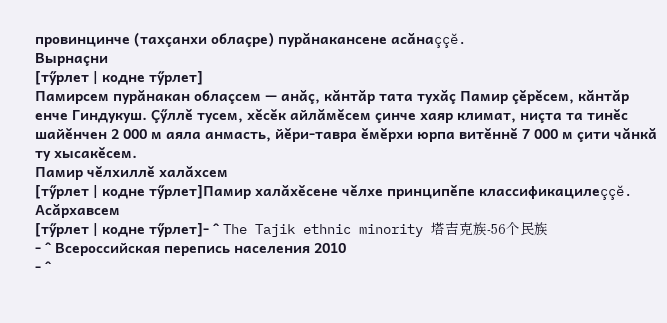провинцинче (тахçанхи облаçре) пурăнакансене асăнаççĕ.
Вырнаçни
[тӳрлет | кодне тӳрлет]
Памирсем пурăнакан облаçсем — анăç, кăнтăр тата тухăç Памир çĕрĕсем, кăнтăр енче Гиндукуш. Çӳллĕ тусем, хĕсĕк айлăмĕсем çинче хаяр климат, ниçта та тинĕс шайĕнчен 2 000 м аяла анмасть, йĕри-тавра ĕмĕрхи юрпа витĕннĕ 7 000 м çити чăнкă ту хысакĕсем.
Памир чĕлхиллĕ халăхсем
[тӳрлет | кодне тӳрлет]Памир халăхĕсене чĕлхе принципĕпе классификацилеççĕ.
Асăрхавсем
[тӳрлет | кодне тӳрлет]- ^ The Tajik ethnic minority 塔吉克族-56个民族
- ^ Всероссийская перепись населения 2010
- ^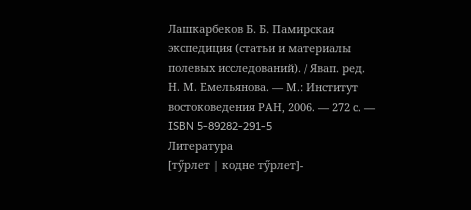Лашкарбеков Б. Б. Памирская экспедиция (статьи и материалы полевых исследований). / Явап. ред. Н. М. Емельянова. — М.: Институт востоковедения РАН, 2006. — 272 с. — ISBN 5-89282-291-5
Литература
[тӳрлет | кодне тӳрлет]-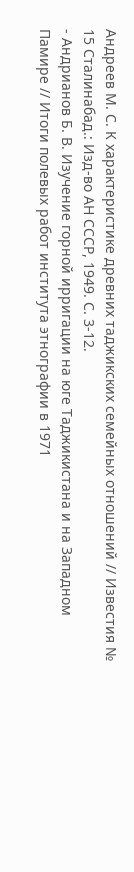Андреев М. С. К характеристике древних таджикских семейных отношений // Известия № 15 Сталинабад.: Изд-во АН СССР, 1949. С. 3-12.
- Андрианов Б. В. Изучение горной ирригации на юге Таджикистана и на Западном Памире // Итоги полевых работ института этнографии в 1971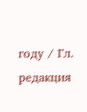году / Гл. редакция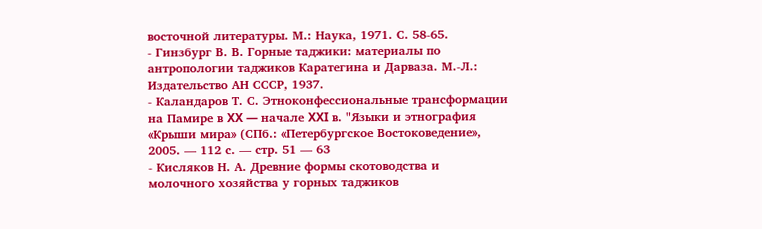восточной литературы. М.: Наука, 1971. С. 58-65.
- Гинзбург В. В. Горные таджики: материалы по антропологии таджиков Каратегина и Дарваза. М.-Л.: Издательство АН СССР, 1937.
- Каландаров Т. С. Этноконфессиональные трансформации на Памире в XX — начале XXI в. "Языки и этнография «Крыши мира» (СПб.: «Петербургское Востоковедение», 2005. — 112 с. — стр. 51 — 63
- Кисляков Н. А. Древние формы скотоводства и молочного хозяйства у горных таджиков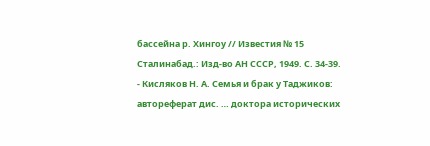бассейна р. Хингоу // Известия № 15 Сталинабад.: Изд-во АН СССР, 1949. С. 34-39.
- Кисляков Н. А. Семья и брак у Таджиков: автореферат дис. … доктора исторических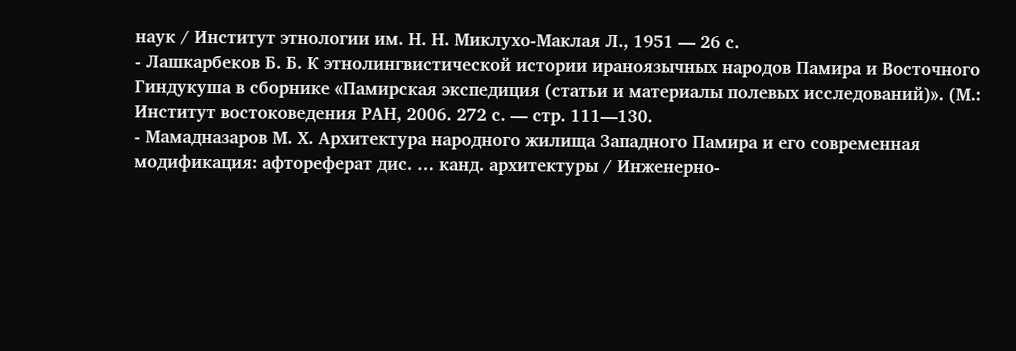наук / Институт этнологии им. Н. Н. Миклухо-Маклая Л., 1951 — 26 с.
- Лашкарбеков Б. Б. К этнолингвистической истории ираноязычных народов Памира и Восточного Гиндукуша в сборнике «Памирская экспедиция (статьи и материалы полевых исследований)». (М.: Институт востоковедения РАН, 2006. 272 с. — стр. 111—130.
- Мамадназаров М. Х. Архитектура народного жилища Западного Памира и его современная модификация: афтореферат дис. … канд. архитектуры / Инженерно-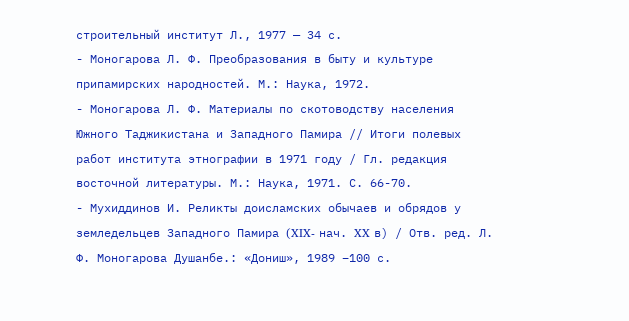строительный институт Л., 1977 — 34 с.
- Моногарова Л. Ф. Преобразования в быту и культуре припамирских народностей. М.: Наука, 1972.
- Моногарова Л. Ф. Материалы по скотоводству населения Южного Таджикистана и Западного Памира // Итоги полевых работ института этнографии в 1971 году / Гл. редакция восточной литературы. М.: Наука, 1971. С. 66-70.
- Мухиддинов И. Реликты доисламских обычаев и обрядов у земледельцев Западного Памира (XIX- нач. XX в) / Отв. ред. Л. Ф. Моногарова Душанбе.: «Дониш», 1989 −100 с.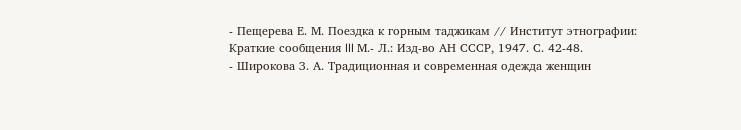- Пещерева Е. М. Поездка к горным таджикам // Институт этнографии: Краткие сообщения III М.- Л.: Изд-во АН СССР, 1947. С. 42-48.
- Широкова З. А. Традиционная и современная одежда женщин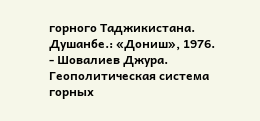горного Таджикистана. Душанбе.: «Дониш», 1976.
- Шовалиев Джура. Геополитическая система горных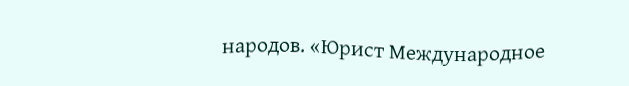народов. «Юрист Международное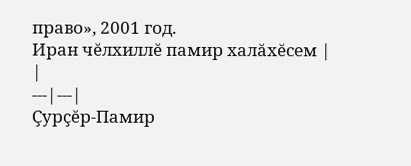право», 2001 год.
Иран чĕлхиллĕ памир халăхĕсем |
|
---|---|
Çурçĕр-Памир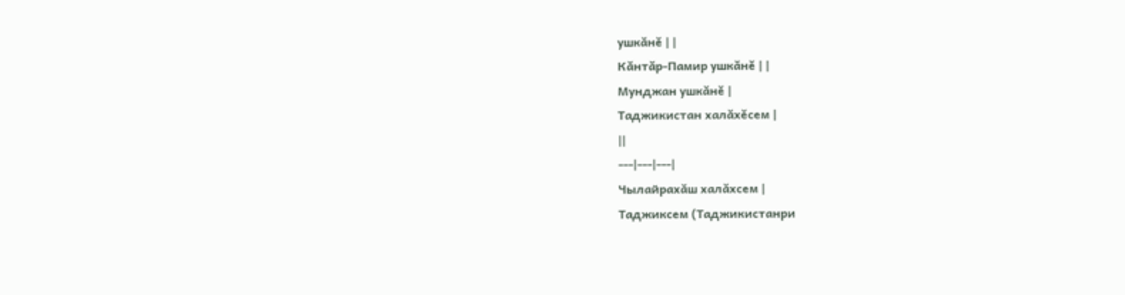ушкăнĕ | |
Кăнтăр-Памир ушкăнĕ | |
Мунджан ушкăнĕ |
Таджикистан халăхĕсем |
||
---|---|---|
Чылайрахăш халăхсем |
Таджиксем (Таджикистанри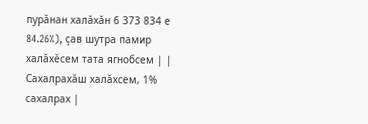пурăнан халăхăн 6 373 834 е 84.26%), çав шутра памир халăхĕсем тата ягнобсем | |
Сахалрахăш халăхсем, 1% сахалрах |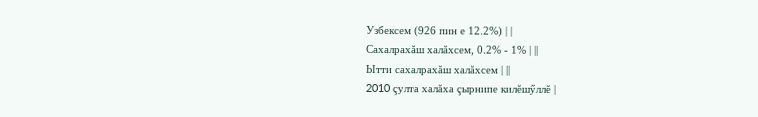Узбексем (926 пин е 12.2%) | |
Сахалрахăш халăхсем, 0.2% - 1% | ||
Ытти сахалрахăш халăхсем | ||
2010 çулта халăха çырнипе килĕшӳллĕ |